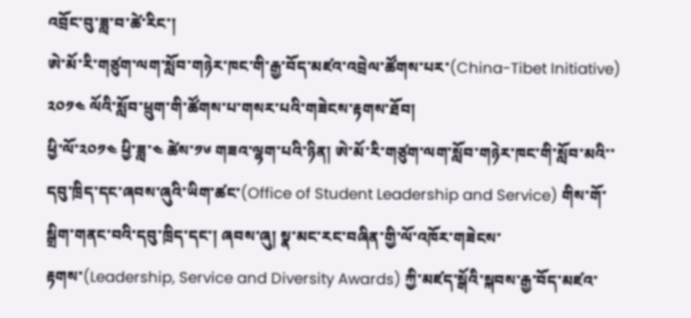འབྲོང་བུ་ཟླ་བ་ཚེ་རིང་།
ཨེ་མོ་རི་གཙུག་ལག་སློབ་གཉེར་ཁང་གི་རྒྱ་བོད་མཛའ་འབྲེལ་ཚོགས་པར་(China-Tibet Initiative) ༢༠༡༤ ལོའི་སློབ་ཕྲུག་གི་ཚོགས་པ་གསར་པའི་གཟེངས་རྟགས་ཐོབ།
ཕྱི་ལོ་༢༠༡༤ ཕྱི་ཟླ་༤ ཚེས་༡༦ གཟའ་ལྷག་པའི་ཉིན། ཨེ་མོ་རི་གཙུག་ལག་སློབ་གཉེར་ཁང་གི་སློབ་མའི་་དབུ་ཁྲིད་དང་ཞབས་ཞུའི་ཡིག་ཚང་(Office of Student Leadership and Service) གིས་གོ་སྒྲིག་གནང་བའི་དབུ་ཁྲིད་དང་། ཞབས་ཞུ། སྣ་མང་རང་བཞིན་གྱི་ལོ་འཁོར་གཟེངས་རྟགས་(Leadership, Service and Diversity Awards) ཀྱི་མཛད་སྒོའི་སྐབས་རྒྱ་བོད་མཛའ་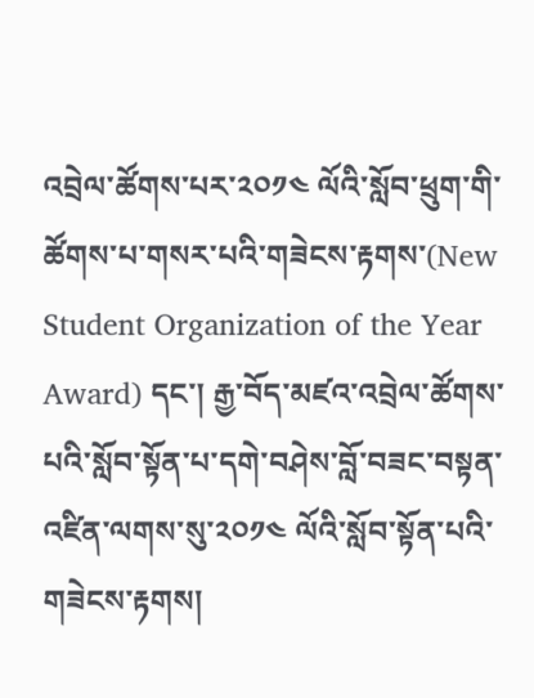འབྲེལ་ཚོགས་པར་༢༠༡༤ ལོའི་སློབ་ཕྲུག་གི་ཚོགས་པ་གསར་པའི་གཟེངས་རྟགས་(New Student Organization of the Year Award) དང་། རྒྱ་བོད་མཛའ་འབྲེལ་ཚོགས་པའི་སློབ་སྟོན་པ་དགེ་བཤེས་བློ་བཟང་བསྟན་འཛིན་ལགས་སུ་༢༠༡༤ ལོའི་སློབ་སྟོན་པའི་གཟེངས་རྟགས།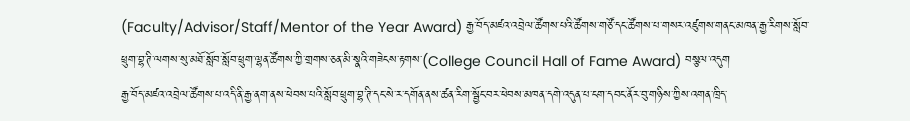(Faculty/Advisor/Staff/Mentor of the Year Award) རྒྱ་བོད་མཛའ་འབྲེལ་ཚོགས་པའི་ཚོགས་གཙོ་དང་ཚོགས་པ་གསར་འཛུགས་གནང་མཁན་རྒྱ་རིགས་སློབ་ཕྲུག་བྷ་ཊི་ལགས་སུ་མཐོ་སློབ་སློབ་ཕྲུག་ལྷན་ཚོགས་ཀྱི་གྲགས་ཅན་མི་སྣའི་གཟེངས་རྟགས་(College Council Hall of Fame Award) བསྩལ་འདུག
རྒྱ་བོད་མཛའ་འབྲེལ་ཚོགས་པ་འདི་ནི་རྒྱ་ནག་ནས་ཕེབས་པའི་སློབ་ཕྲུག་བྷ་ཊི་དང་སེ་ར་དགོན་ནས་ཚན་རིག་སྦྱོང་བར་ཕེབས་མཁན་དགེ་འདུན་པ་ངག་དབང་ནོར་བུ་གཉིས་ཀྱིས་འགན་ཁྲིད་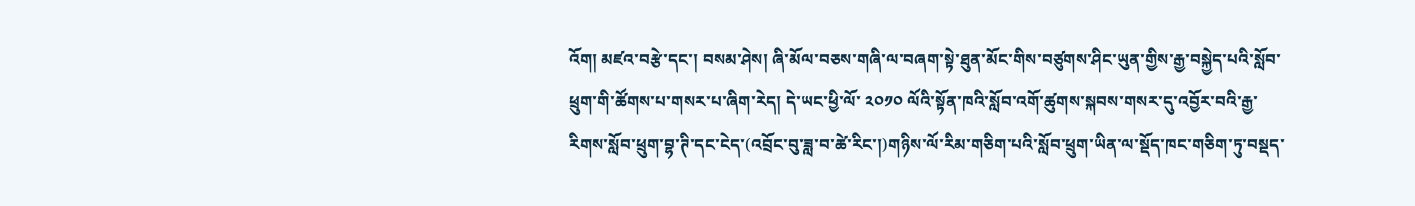འོག། མཛའ་བརྩེ་དང་། བསམ་ཤེས། ཞི་མོལ་བཅས་གཞི་ལ་བཞག་སྟེ་ཐུན་མོང་གིས་བཙུགས་ཤིང་ཡུན་གྱིས་རྒྱ་བསྐྱེད་པའི་སློབ་ཕྲུག་གི་ཚོགས་པ་གསར་པ་ཞིག་རེད། དེ་ཡང་ཕྱི་ལོ་ ༢༠༡༠ ལོའི་སྟོན་ཁའི་སློབ་འགོ་ཚུགས་སྐབས་གསར་དུ་འབྱོར་བའི་རྒྱ་རིགས་སློབ་ཕྲུག་བྷ་ཊི་དང་ངེད་(འབྲོང་བུ་ཟླ་བ་ཚེ་རིང་།)གཉིས་ལོ་རིམ་གཅིག་པའི་སློབ་ཕྲུག་ཡིན་ལ་སྡོད་ཁང་གཅིག་ཏུ་བསྡད་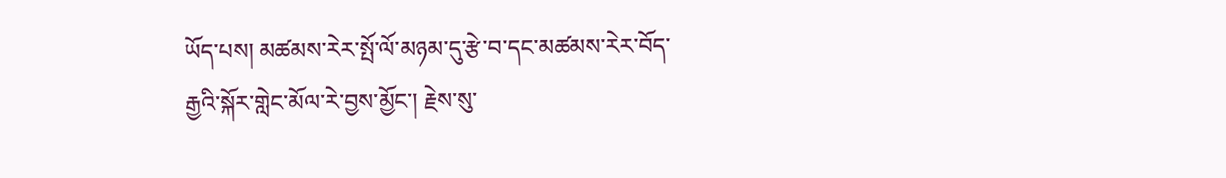ཡོད་པས། མཚམས་རེར་སྤོ་ལོ་མཉམ་དུ་རྩེ་བ་དང་མཚམས་རེར་བོད་རྒྱའི་སྐོར་གླེང་མོལ་རེ་བྱས་མྱོང་། རྗེས་སུ་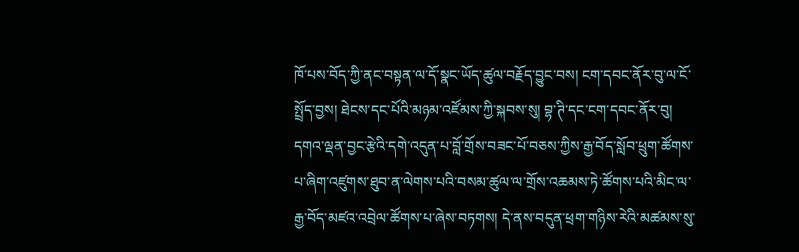ཁོ་པས་བོད་ཀྱི་ནང་བསྟན་ལ་དོ་སྣང་ཡོད་ཚུལ་བརྗོད་བྱུང་བས། ངག་དབང་ནོར་བུ་ལ་ངོ་སྤྲོད་བྱས། ཐེངས་དང་པོའི་མཉམ་འཛོམས་ཀྱི་སྐབས་སུ། བྷ་ཊི་དང་ངག་དབང་ནོར་བུ། དགའ་ལྡན་བྱང་རྩེའི་དགེ་འདུན་པ་བློ་གྲོས་བཟང་པོ་བཅས་ཀྱིས་རྒྱ་བོད་སློབ་ཕྲུག་ཚོགས་པ་ཞིག་འཛུགས་ཐུབ་ན་ལེགས་པའི་བསམ་ཚུལ་ལ་གྲོས་འཆམས་ཏེ་ཚོགས་པའི་མིང་ལ་རྒྱ་བོད་མཛའ་འབྲེལ་ཚོགས་པ་ཞེས་བཏགས། དེ་ནས་བདུན་ཕྲག་གཉིས་རེའི་མཚམས་སུ་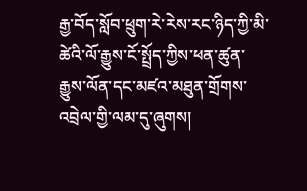རྒྱ་བོད་སློབ་ཕྲུག་རེ་རེས་རང་ཉིད་ཀྱི་མི་ཚེའི་ལོ་རྒྱུས་ངོ་སྤྲོད་ཀྱིས་ཕན་ཚུན་རྒྱུས་ལོན་དང་མཛའ་མཐུན་གྲོགས་འབྲེལ་གྱི་ལམ་དུ་ཞུགས།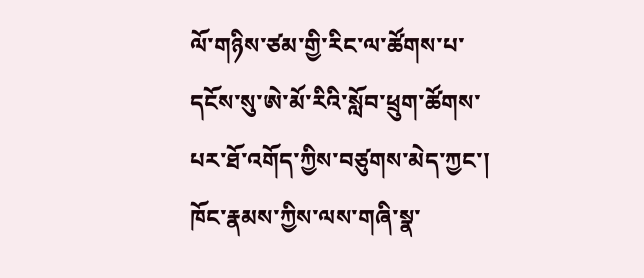ལོ་གཉིས་ཙམ་གྱི་རིང་ལ་ཚོགས་པ་དངོས་སུ་ཨེ་མོ་རིའི་སློབ་ཕྲུག་ཚོགས་པར་ཐོ་འགོད་ཀྱིས་བཙུགས་མེད་ཀྱང་། ཁོང་རྣམས་ཀྱིས་ལས་གཞི་སྣ་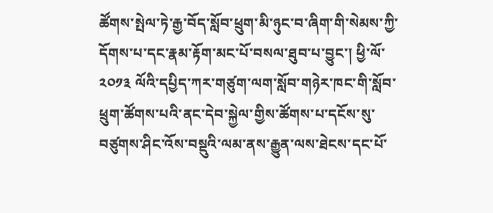ཚོགས་སྤེལ་ཏེ་རྒྱ་བོད་སློབ་ཕྲུག་མི་ཉུང་བ་ཞིག་གི་སེམས་ཀྱི་དོགས་པ་དང་རྣམ་རྟོག་མང་པོ་བསལ་ཐུབ་པ་བྱུང་། ཕྱི་ལོ་ ༢༠༡༣ ལོའི་དཔྱིད་ཀར་གཙུག་ལག་སློབ་གཉེར་ཁང་གི་སློབ་ཕྲུག་ཚོགས་པའི་ནང་དེབ་སྐྱེལ་གྱིས་ཚོགས་པ་དངོས་སུ་བཙུགས་ཤིང་འོས་བསྡུའི་ལམ་ནས་རྒྱུན་ལས་ཐེངས་དང་པོ་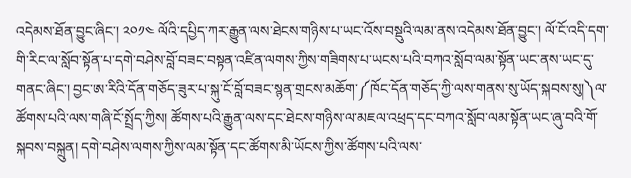འདེམས་ཐོན་བྱུང་ཞིང་། ༢༠༡༤ ལོའི་དཔྱིད་ཀར་རྒྱུན་ལས་ཐེངས་གཉིས་པ་ཡང་འོས་བསྡུའི་ལམ་ནས་འདེམས་ཐོན་བྱུང་། ལོ་ངོ་འདི་དག་གི་རིང་ལ་སློབ་སྟོན་པ་དགེ་བཤེས་བློ་བཟང་བསྟན་འཛིན་ལགས་ཀྱིས་གཟིགས་པ་ཡངས་པའི་བཀའ་སློབ་ལམ་སྟོན་ཡང་ནས་ཡང་དུ་གནང་ཞིང་། བྱང་ཨ་རིའི་དོན་གཅོད་ཟུར་པ་སྐུ་ངོ་བློ་བཟང་སྙན་གྲངས་མཆོག་༼ཁོང་དོན་གཅོད་ཀྱི་ལས་གནས་སུ་ཡོད་སྐབས་སུ།༽ལ་ཚོགས་པའི་ལས་གཞི་ངོ་སྤྲོད་ཀྱིས། ཚོགས་པའི་རྒྱུན་ལས་དང་ཐེངས་གཉིས་ལ་མཇལ་འཕྲད་དང་བཀའ་སློབ་ལམ་སྟོན་ཡང་ཞུ་བའི་གོ་སྐབས་བསྐྲུན། དགེ་བཤེས་ལགས་ཀྱིས་ལམ་སྟོན་དང་ཚོགས་མི་ཡོངས་ཀྱིས་ཚོགས་པའི་ལས་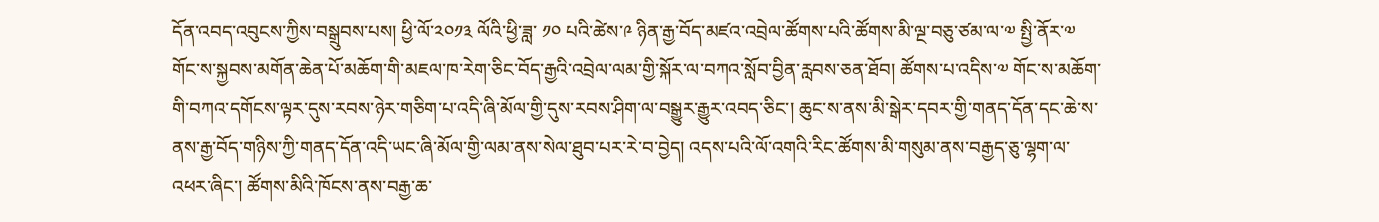དོན་འབད་འབུངས་ཀྱིས་བསྒྲུབས་པས། ཕྱི་ལོ་༢༠༡༣ ལོའི་ཕྱི་ཟླ་ ༡༠ པའི་ཚེས་༩ ཉིན་རྒྱ་བོད་མཛའ་འབྲེལ་ཚོགས་པའི་ཚོགས་མི་ལྔ་བཅུ་ཙམ་ལ་༧ སྤྱི་ནོར་༧ གོང་ས་སྐྱབས་མགོན་ཆེན་པོ་མཆོག་གི་མཇལ་ཁ་རེག་ཅིང་བོད་རྒྱའི་འབྲེལ་ལམ་གྱི་སྐོར་ལ་བཀའ་སློབ་བྱིན་རླབས་ཅན་ཐོབ། ཚོགས་པ་འདིས་༧ གོང་ས་མཆོག་གི་བཀའ་དགོངས་ལྟར་དུས་རབས་ཉེར་གཅིག་པ་འདི་ཞི་མོལ་གྱི་དུས་རབས་ཤིག་ལ་བསྒྱུར་རྒྱུར་འབད་ཅིང་། ཆུང་ས་ནས་མི་སྒེར་དབར་གྱི་གནད་དོན་དང་ཆེ་ས་ནས་རྒྱ་བོད་གཉིས་ཀྱི་གནད་དོན་འདི་ཡང་ཞི་མོལ་གྱི་ལམ་ནས་སེལ་ཐུབ་པར་རེ་བ་བྱེད། འདས་པའི་ལོ་འགའི་རིང་ཚོགས་མི་གསུམ་ནས་བརྒྱད་ཅུ་ལྷག་ལ་འཕར་ཞིང་། ཚོགས་མིའི་ཁོངས་ནས་བརྒྱ་ཆ་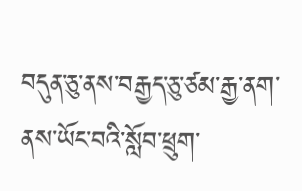བདུན་ཅུ་ནས་བརྒྱད་ཅུ་ཙམ་རྒྱ་ནག་ནས་ཡོང་བའི་སློབ་ཕྲུག་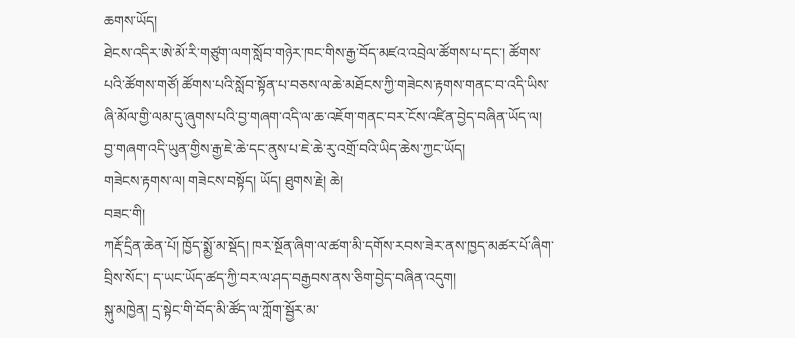ཆགས་ཡོད།
ཐེངས་འདིར་ཨེ་མོ་རི་གཙུག་ལག་སློབ་གཉེར་ཁང་གིས་རྒྱ་བོད་མཛའ་འབྲེལ་ཚོགས་པ་དང་། ཚོགས་པའི་ཚོགས་གཙོ། ཚོགས་པའི་སློབ་སྟོན་པ་བཅས་ལ་ཆེ་མཐོངས་ཀྱི་གཟེངས་རྟགས་གནང་བ་འདི་ཡིས་ཞི་མོལ་གྱི་ལམ་དུ་ཞུགས་པའི་བྱ་གཞག་འདི་ལ་ཆ་འཇོག་གནང་བར་ངོས་འཛིན་བྱེད་བཞིན་ཡོད་ལ། བྱ་གཞག་འདི་ཡུན་གྱིས་རྒྱ་ཇེ་ཆེ་དང་ནུས་པ་ཇེ་ཆེ་རུ་འགྲོ་བའི་ཡིད་ཆེས་ཀྱང་ཡོད།
གཟེངས་རྟགས་ལ། གཟེངས་བསྟོད། ཡོད། ཐུགས་རྗེ། ཆེ།
བཟང་གི།
ཀརྡོ་དྲིན་ཆེན་པོ། ཁྱོད་སྨྱོ་མ་སྡོད། ཁར་སྔོན་ཞིག་ལ་ཚག་མི་དགོས་རབས་ཟེར་ནས་ཁྱད་མཚར་པོ་ཞིག་བྲིས་སོང་། ད་ཡང་ཡོད་ཚད་ཀྱི་བར་ལ་ཤད་བརྒྱབས་ནས་ཅིག་བྱེད་བཞིན་འདུག།
སྐུ་མཁྱེན། དྲ་སྟེང་གི་བོད་མི་ཚོད་ལ་ཀློག་སྦྱོར་མ་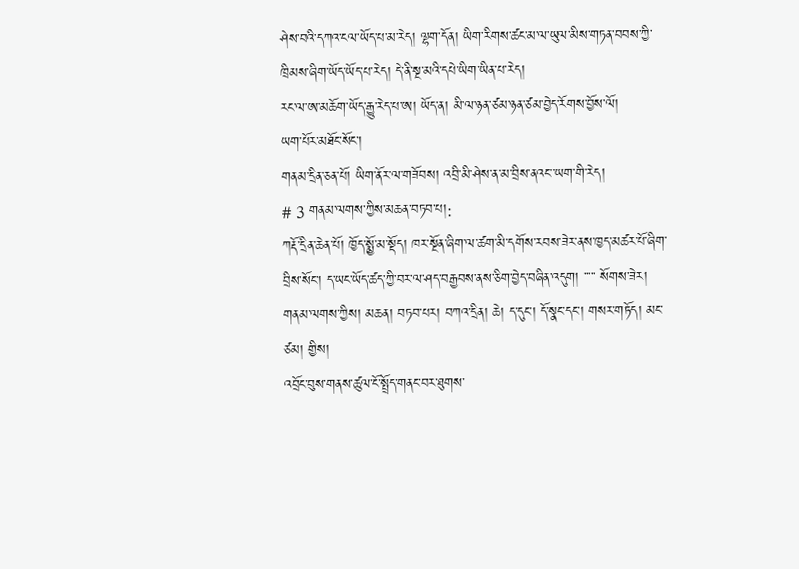ཤེས་བའི་དཀའ་ངལ་ཡོད་པ་མ་རེད། ལྷག་དོན། ཡིག་རིགས་ཚང་མ་ལ་ཡུལ་མིས་གཏན་བབས་ཀྱི་ཁྲིམས་ཞིག་ཡོད་ཡོད་པ་རེད། དེ་ནི་སྔ་མའི་དཔེ་ཡིག་ཡིན་པ་རེད།
རང་ལ་ཨ་མཆོག་ཡོད་རྒྱུ་རེད་པ་ཨ། ཡོད་ན། མི་ལ་ཉན་ཙམ་ཉན་ཙམ་བྱེད་རོགས་བྱོས་ལོ།
ཡག་པོར་མཐོང་སོང་།
གནམ་དྲིན་ཅན་པོ། ཡིག་ནོར་ལ་གཟོབས། འབྲི་མི་ཤེས་ན་མ་བྲིས་ནའང་་ཡག་གི་རེད།
# 3 གནམ་ལགས་ཀྱིས་མཆན་བཏབ་པ།:
ཀརྡོ་དྲིན་ཆེན་པོ། ཁྱོད་སྨྱོ་མ་སྡོད། ཁར་སྔོན་ཞིག་ལ་ཚག་མི་དགོས་རབས་ཟེར་ནས་ཁྱད་མཚར་པོ་ཞིག་བྲིས་སོང་། ད་ཡང་ཡོད་ཚད་ཀྱི་བར་ལ་ཤད་བརྒྱབས་ནས་ཅིག་བྱེད་བཞིན་འདུག། ་་་་་ སོགས་ཟེར།
གནམ་ལགས་ཀྱིས། མཆན། བཏབ་པར། བཀའ་དྲིན། ཆེ། ད་དུང་། དོ་སྣང་དང་། གསར་གཏོད། མང་ཙམ། གྱིས།
འབྲོང་བུས་གནས་ཚུལ་ངོ་སྤྲོད་གནང་བར་ཐུགས་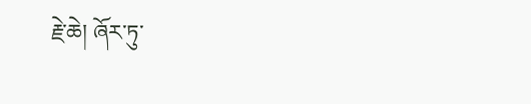རྗེ་ཆེ། ཞོར་ཏུ་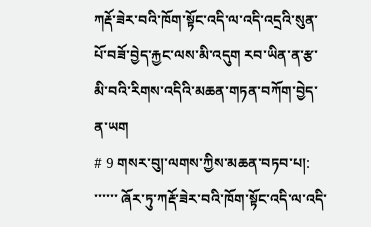ཀརྡོ་ཟེར་བའི་ཁོག་སྟོང་འདི་ལ་འདི་འདྲའི་སུན་པོ་བཟོ་བྱེད་རྐྱང་ལས་མི་འདུག རབ་ཡིན་ན་རྩ་མི་བའི་རིགས་འདིའི་མཆན་གཏན་བཀོག་བྱེད་ན་ཡག
# 9 གསར་བུ།་ལགས་ཀྱིས་མཆན་བཏབ་པ།:
་་་་་་ ཞོར་ཏུ་ཀརྡོ་ཟེར་བའི་ཁོག་སྟོང་འདི་ལ་འདི་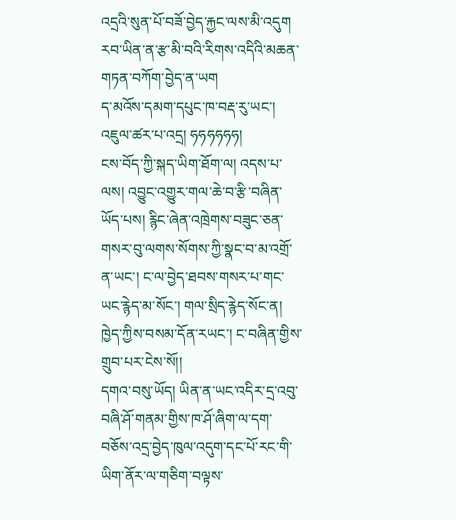འདྲའི་སུན་པོ་བཟོ་བྱེད་རྐྱང་ལས་མི་འདུག རབ་ཡིན་ན་རྩ་མི་བའི་རིགས་འདིའི་མཆན་གཏན་བཀོག་བྱེད་ན་ཡག
ད་མའོས་དམག་དཔུང་ཁ་བརྡ་རུ་ཡང་། འཇུལ་ཚར་པ་འདྲ། ཧཧཧཧཧཧ།
ངས་བོད་ཀྱི་སྐད་ཡིག་ཐོག་ལ། འདས་པ་ལས། འབྱུང་འགྱུར་གལ་ཆེ་བ་རྩི་བཞིན་ཡོད་པས། རྙིང་ཞེན་འཁྲེགས་བཟུང་ཅན་གསར་བུ་ལགས་སོགས་ཀྱི་སྣང་བ་མ་འགྲོ་ན་ཡང་། ང་ལ་བྱེད་ཐབས་གསར་པ་གང་ཡང་རྙེད་མ་སོང་། གལ་སྲིད་རྙེད་སོང་ན། ཁྱེད་ཀྱིས་བསམ་དོན་རཡང་། ང་བཞིན་གྱིས་གྲུབ་པར་ངེས་སོ།།
དགའ་བསུ་ཡོད། ཡིན་ན་ཡང་འདིར་དྲ་འབུ་བཞི་ཤོ་གནམ་གྱིས་ཁ་ཤོ་ཞིག་ལ་དག་བཅོས་འདྲ་བྱེད་ཁུལ་འདུག་དང་པོ་རང་གི་ཡིག་ནོར་ལ་གཅིག་བལྟས་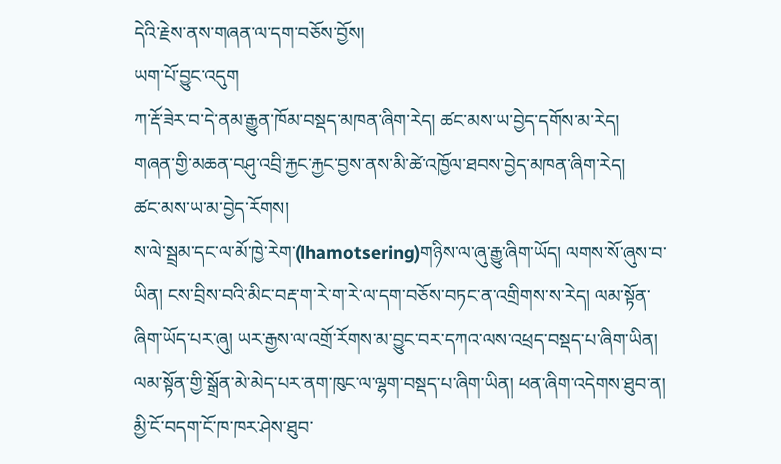དེའི་རྗེས་ནས་གཞན་ལ་དག་བཅོས་བྱོས།
ཡག་པོ་བྱུང་འདུག
ཀ་རྡོ་ཟེར་བ་དེ་ནམ་རྒྱུན་ཁོམ་བསྡད་མཁན་ཞིག་རེད། ཚང་མས་ཡ་བྱེད་དགོས་མ་རེད།
གཞན་གྱི་མཆན་བཤུ་འབྲི་རྐྱང་རྐྱང་བྱས་ནས་མི་ཚེ་འཁྱོལ་ཐབས་བྱེད་མཁན་ཞིག་རེད།
ཚང་མས་ཡ་མ་བྱེད་རོགས།
ས་ལེ་སྦྲམ་དང་ལ་མོ་ཁྱེ་རེག་(lhamotsering)གཉིས་ལ་ཞུ་རྒྱུ་ཞིག་ཡོད། ལགས་སོ་ཞུས་བ་ཡིན། ངས་བྲིས་བའི་མིང་བརྡ་ག་རེ་ག་རེ་ལ་དག་བཅོས་བཏང་ན་འགྲིགས་ས་རེད། ལམ་སྟོན་ཞིག་ཡོད་པར་ཞུ། ཡར་རྒྱས་ལ་འགྲོ་རོགས་མ་བྱུང་བར་དཀའ་ལས་འཕྲད་བསྡད་པ་ཞིག་ཡིན། ལམ་སྟོན་གྱི་སྒྲོན་མེ་མེད་པར་ནག་ཁུང་ལ་ལྷག་བསྡད་པ་ཞིག་ཡིན། ཕན་ཞིག་འདེགས་ཐུབ་ན། མྱི་ངོ་བདག་ངོ་ཁ་ཁར་ཤེས་ཐུབ་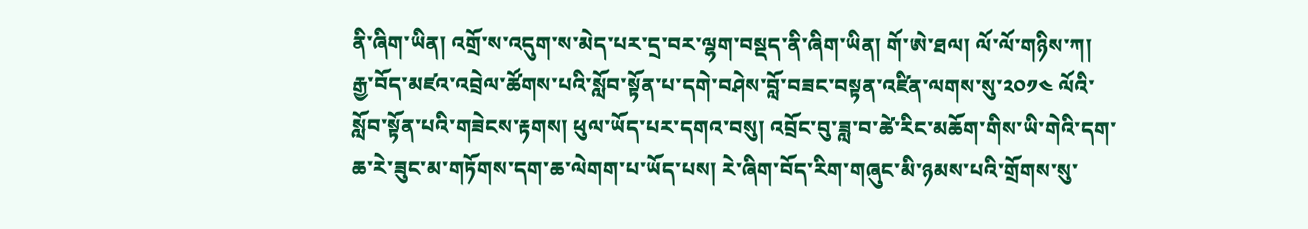ནི་ཞིག་ཡིན། འགྲོ་ས་འདུག་ས་མེད་པར་དྲ་བར་ལྷག་བསྡད་ནི་ཞིག་ཡིན། གོ་ཨེ་ཐལ། ལོ་ལོ་གཉིས་ཀ།
རྒྱ་བོད་མཛའ་འབྲེལ་ཚོགས་པའི་སློབ་སྟོན་པ་དགེ་བཤེས་བློ་བཟང་བསྟན་འཛིན་ལགས་སུ་༢༠༡༤ ལོའི་སློབ་སྟོན་པའི་གཟེངས་རྟགས། ཕུལ་ཡོད་པར་དགའ་བསུ། འབྲོང་བུ་ཟླ་བ་ཚེ་རིང་མཆོག་གིས་ཡི་གེའི་དག་ཆ་རེ་ཟུང་མ་གཏོགས་དག་ཆ་ལེགག་པ་ཡོད་པས། རེ་ཞིག་བོད་རིག་གཞུང་མི་ཉམས་པའི་གྲོགས་སུ་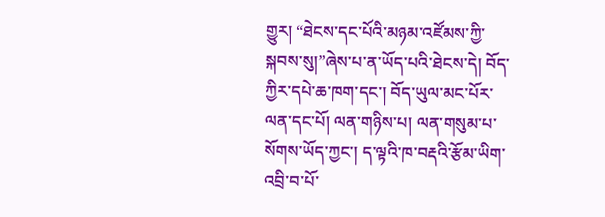གྱུར། “ཐེངས་དང་པོའི་མཉམ་འཛོམས་ཀྱི་སྐབས་སུ།”ཞེས་པ་ན་ཡོད་པའི་ཐེངས་དེ། བོད་ཀྱིར་དཔེ་ཆ་ཁག་དང་། བོད་ཡུལ་མང་པོར་ལན་དང་པོ། ལན་གཉིས་པ། ལན་གསུམ་པ་སོགས་ཡོད་ཀྱང་། ད་ལྟའི་ཁ་བརྡའི་རྩོམ་ཡིག་འབྲི་བ་པོ་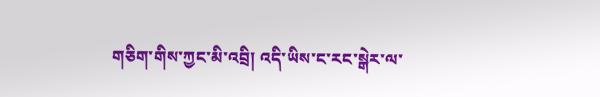གཅིག་གིས་ཀྱང་མི་འབྲི། འདི་ཡིས་ང་རང་སྒེར་ལ་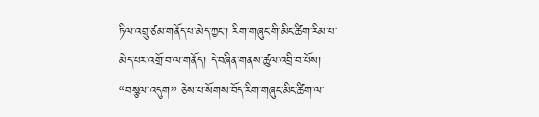ཏིལ་འབྲུ་ཙམ་གནོད་པ་མེད་ཀྱང་། རིག་གཞུང་གི་མིང་ཚིག་རིམ་པ་མེད་པར་འགྲོ་བ་ལ་གནོད། དེ་བཞིན་གནས་ཚུལ་འབྲི་བ་པོས། “བསྩལ་འདུག” ཅེས་པ་སོགས་བོད་རིག་གཞུང་མིང་ཚིག་ལ་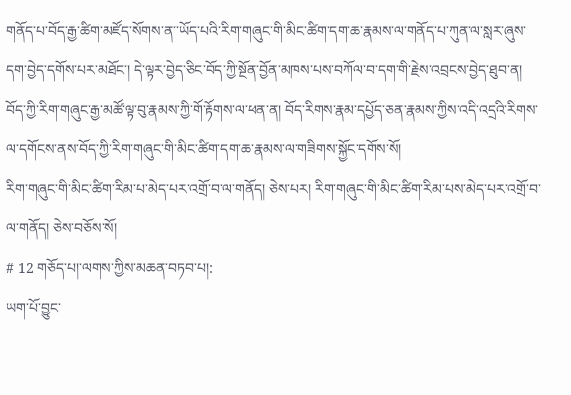གནོད་པ་བོད་རྒྱ་ཚིག་མཛོད་སོགས་ན་་ཡོད་པའི་རིག་གཞུང་གི་མིང་ཚིག་དག་ཆ་རྣམས་ལ་གནོད་པ་ཀུན་ལ་སླར་ཞུས་དག་བྱེད་དགོས་པར་མཐོང་། དེ་ལྟར་བྱེད་ཅིང་བོད་ཀྱི་སྔོན་བྱོན་མཁས་པས་བཀོལ་བ་དག་གི་རྗེས་འབྲངས་བྱེད་ཐུབ་ན། བོད་ཀྱི་རིག་གཞུང་རྒྱ་མཚོ་ལྟ་བུ་རྣམས་ཀྱི་གོ་རྟོགས་ལ་ཕན་ན། བོད་རིགས་རྣམ་དཔྱོད་ཅན་རྣམས་ཀྱིས་འདི་འདྲའི་རིགས་ལ་དགོངས་ནས་བོད་ཀྱི་རིག་གཞུང་གི་མིང་ཚིག་དག་ཆ་རྣམས་ལ་གཟིགས་སྐྱོང་དགོས་སོ།
རིག་གཞུང་གི་མིང་ཚིག་རིམ་པ་མེད་པར་འགྲོ་བ་ལ་གནོད། ཅེས་པར། རིག་གཞུང་གི་མིང་ཚིག་རིམ་པས་མེད་པར་འགྲོ་བ་ལ་གནོད། ཅེས་བཅོས་སོ།
# 12 གཅོད་པ།་ལགས་ཀྱིས་མཆན་བཏབ་པ།:
ཡག་པོ་བྱུང་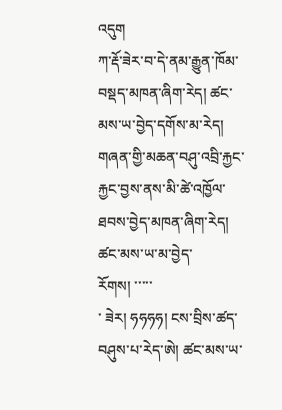འདུག
ཀ་རྡོ་ཟེར་བ་དེ་ནམ་རྒྱུན་ཁོམ་བསྡད་མཁན་ཞིག་རེད། ཚང་མས་ཡ་བྱེད་དགོས་མ་རེད།
གཞན་གྱི་མཆན་བཤུ་འབྲི་རྐྱང་རྐྱང་བྱས་ནས་མི་ཚེ་འཁྱོལ་ཐབས་བྱེད་མཁན་ཞིག་རེད།
ཚང་མས་ཡ་མ་བྱེད་རོགས། ་་་་་
་ ཟེར། ཧཧཧཧ། ངས་བྲིས་ཚད་བཤུས་པ་རེད་ཨེ། ཚང་མས་ཡ་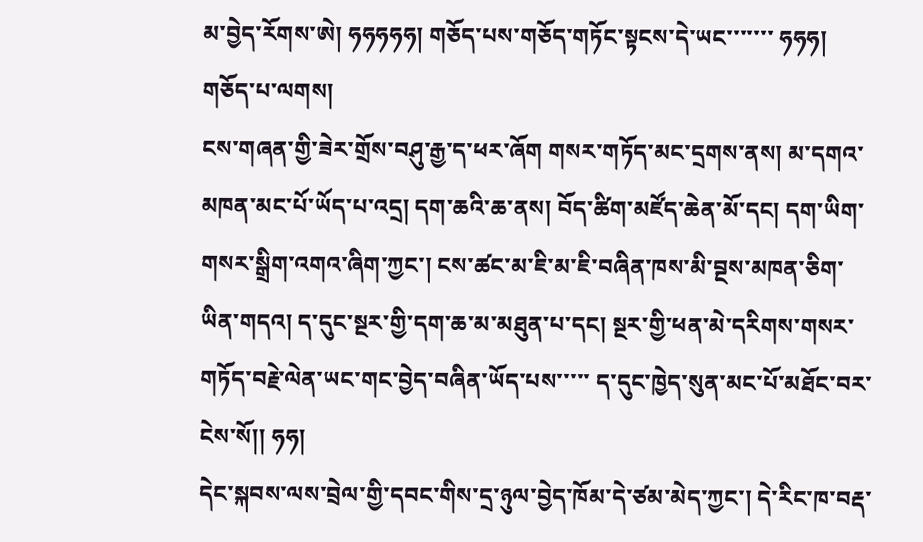མ་བྱེད་རོགས་ཨེ། ཧཧཧཧཧ། གཅོད་པས་གཅོད་གཏོང་སྟངས་དེ་ཡང་་་་་་་ ཧཧཧ།
གཅོད་པ་ལགས།
ངས་གཞན་གྱི་ཟེར་གྲོས་བཤུ་རྒྱ་ད་ཕར་ཞོག གསར་གཏོད་མང་དྲགས་ནས། མ་དགའ་མཁན་མང་པོ་ཡོད་པ་འདྲ། དག་ཆའི་ཆ་ནས། བོད་ཚིག་མཛོད་ཆེན་མོ་དང། དག་ཡིག་གསར་སྒྲིག་འགའ་ཞིག་ཀྱང་། ངས་ཚང་མ་ཇི་མ་ཇི་བཞིན་ཁས་མི་བྔས་མཁན་ཅིག་ཡིན་གདའ། ད་དུང་སྔར་གྱི་དག་ཆ་མ་མཐུན་པ་དང། སྔར་གྱི་ཕན་མེ་དརིགས་གསར་གཏོད་བརྗེ་ལེན་ཡང་གང་བྱེད་བཞིན་ཡོད་པས་་་་་ ད་དུང་ཁྱེད་སུན་མང་པོ་མཐོང་བར་ངེས་སོ།། ཧཧ།
དེང་སྐབས་ལས་བྲེལ་གྱི་དབང་གིས་དྲ་ཉུལ་བྱེད་ཁོམ་དེ་ཙམ་མེད་ཀྱང་། དེ་རིང་ཁ་བརྡ་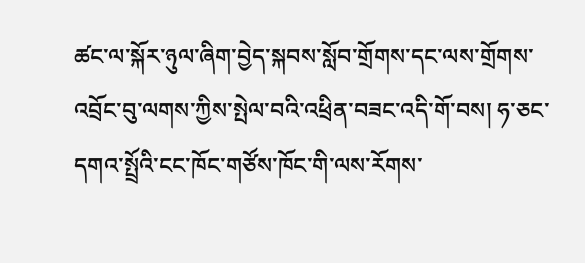ཚང་ལ་སྐོར་ཉུལ་ཞིག་བྱེད་སྐབས་སློབ་གྲོགས་དང་ལས་གྲོགས་འབྲོང་བུ་ལགས་ཀྱིས་སྤེལ་བའི་འཕྲིན་བཟང་འདི་གོ་བས། ཧ་ཅང་དགའ་སྤྲོའི་ངང་ཁོང་གཙོས་ཁོང་གི་ལས་རོགས་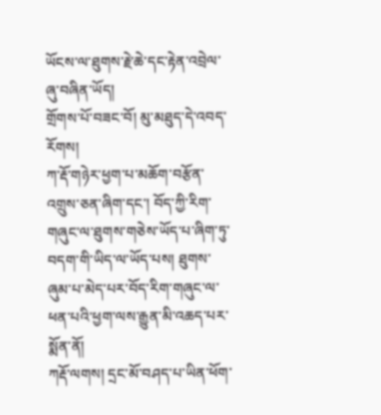ཡོངས་ལ་ཐུགས་རྗེ་ཆེ་དང་རྟེན་འབྲེལ་ཞུ་བཞིན་ཡོད།
གྲོགས་པོ་བཟང་བོ། མུ་མཐུད་དེ་འབད་རོགས།
ཀ་རྡོ་གཉེར་ཕྱག་པ་མཆོག་བརྩོན་འགྲུས་ཅན་ཞིག་དང་། བོད་ཀྱི་རིག་གཞུང་ལ་ཐུགས་གཅེས་ཡོད་པ་ཞིག་ཏུ་བདག་གི་ཡིད་ལ་ཡོད་པས། ཐུགས་ཞུམ་པ་མེད་པར་བོད་རིག་གཞུང་ལ་ཕན་པའི་ཕྱག་ལས་རྒྱུན་མི་འཆད་པར་སྨོན་ནོ།
ཀརྡོ་ལགས། དྲང་མོ་བཤད་པ་ཡིན་ཕོག་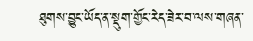ཐུགས་བྱུང་ཡོད་ན་སྡུག་གྱོང་རེད་ཟེར་བ་ལས་གཞན་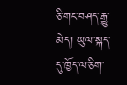ཅི་གང་བཤད་རྒྱུ་མེད། ཡུལ་སྐད་དུ་ཁྱོད་ལ་ཅིག་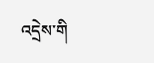འདྲེས་གི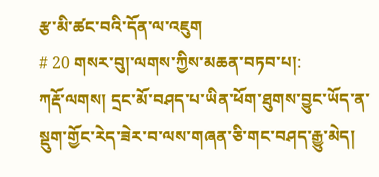རྩ་མི་ཚང་བའི་དོན་ལ་འཇུག
# 20 གསར་བུ།་ལགས་ཀྱིས་མཆན་བཏབ་པ།:
ཀརྡོ་ལགས། དྲང་མོ་བཤད་པ་ཡིན་ཕོག་ཐུགས་བྱུང་ཡོད་ན་སྡུག་གྱོང་རེད་ཟེར་བ་ལས་གཞན་ཅི་གང་བཤད་རྒྱུ་མེད།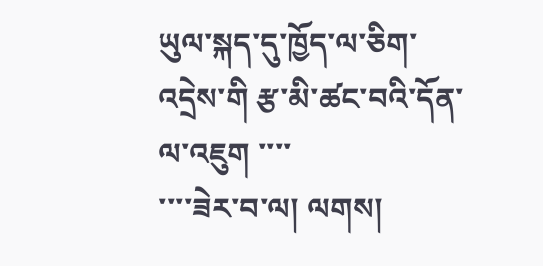ཡུལ་སྐད་དུ་ཁྱོད་ལ་ཅིག་འདྲེས་གི རྩ་མི་ཚང་བའི་དོན་ལ་འཇུག ་་་་
་་་་ཟེར་བ་ལ། ལགས།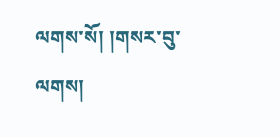ལགས་སོ། །གསར་བུ་ལགས།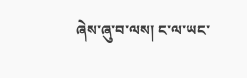ཞེས་ཞུ་བ་ལས། ང་ལ་ཡང་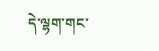དེ་ལྷག་གང་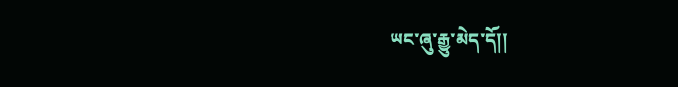ཡང་ཞུ་རྒྱུ་མེད་དོ།།